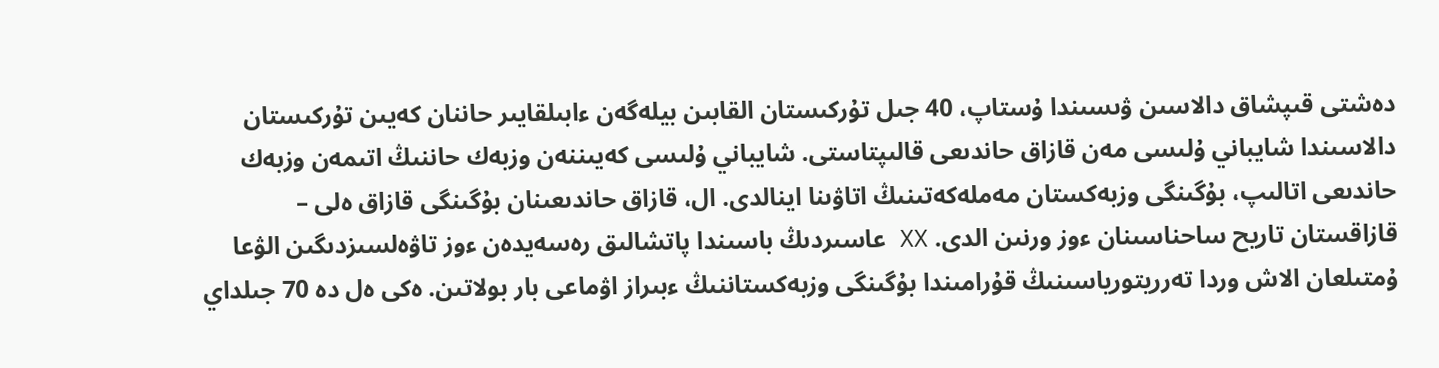دەشتى قىپشاق دالاسىن ۋىسىندا ۇستاپ، 40 جىل تۇركىستان القابىن بيلەگەن ءابىلقايىر حاننان كەيىن تۇركىستان دالاسىندا شايباني ۇلىسى مەن قازاق حاندىعى قالىپتاستى. شايباني ۇلىسى كەيىننەن وزبەك حاننىڭ اتىمەن وزبەك حاندىعى اتالىپ، بۇگىنگى وزبەكستان مەملەكەتىنىڭ اتاۋىنا اينالدى. ال، قازاق حاندىعىنان بۇگىنگى قازاق ەلى – قازاقستان تاريح ساحناسىنان ءوز ورنىن الدى. XX عاسىردىڭ باسىندا پاتشالىق رەسەيدەن ءوز تاۋەلسىزدىگىن الۋعا ۇمتىلعان الاش وردا تەرريتورياسىنىڭ قۇرامىندا بۇگىنگى وزبەكستاننىڭ ءبىراز اۋماعى بار بولاتىن. ەكى ەل دە 70 جىلداي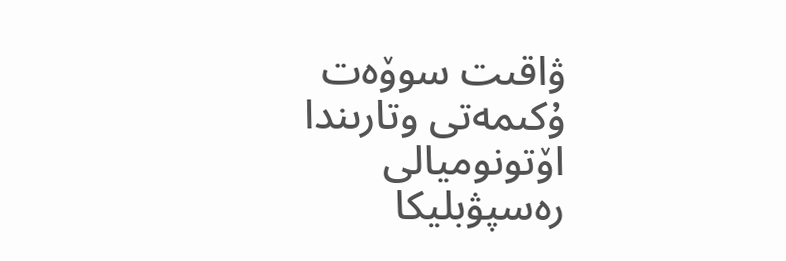ۋاقىت سوۆەت ۇكىمەتى وتارىندا اۆتونوميالى رەسپۋبليكا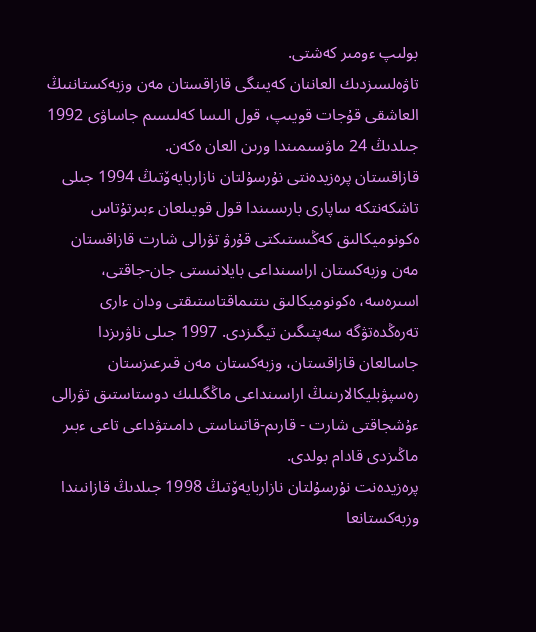بولىپ ءومىر كەشتى.
تاۋەلسىزدىك العاننان كەيىنگى قازاقستان مەن وزبەكستاننىڭ العاشقى قۇجات قويىپ، قول الىسا كەلىسىم جاساۋى 1992 جىلدىڭ 24 ماۋسىمىندا ورىن العان ەكەن.
قازاقستان پرەزيدەنتى نۇرسۇلتان نازاربايەۆتىڭ 1994 جىلى تاشكەنتكە ساپارى بارىسىندا قول قويىلعان ءبىرتۇتاس ەكونوميكالىق كەڭىستىكتى قۇرۋ تۋرالى شارت قازاقستان مەن وزبەكستان اراسىنداعى بايلانىستى جان-جاقتى، اسىرەسە، ەكونوميكالىق ىنتىماقتاستىقتى ودان ءارى تەرەڭدەتۋگە سەپتىگىن تيگىزدى. 1997 جىلى ناۋرىزدا جاسالعان قازاقستان، وزبەكستان مەن قىرعىزستان رەسپۋبليكالارىنىڭ اراسىنداعى ماڭگىلىك دوستاستىق تۋرالى ءۇشجاقتى شارت - قارىم-قاتىناستى دامىتۋداعى تاعى ءبىر ماڭىزدى قادام بولدى.
پرەزيدەنت نۇرسۇلتان نازاربايەۆتىڭ 1998 جىلدىڭ قازانىندا وزبەكستانعا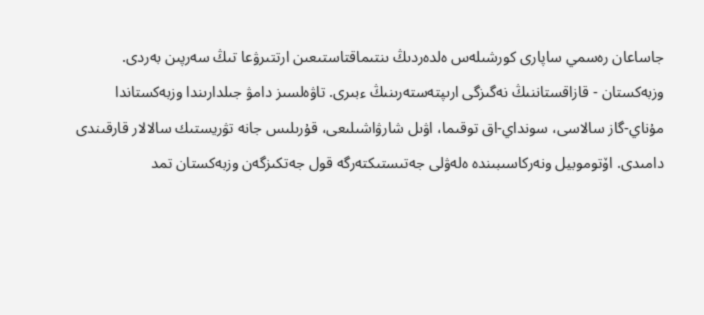جاساعان رەسمي ساپارى كورشىلەس ەلدەردىڭ ىنتىماقتاستىعىن ارتتىرۋعا تىڭ سەرپىن بەردى.
وزبەكستان - قازاقستاننىڭ نەگىزگى ارىپتەستەرىنىڭ ءبىرى. تاۋەلسىز دامۋ جىلدارىندا وزبەكستاندا مۇناي-گاز سالاسى، سونداي-اق توقىما، اۋىل شارۋاشىلىعى، قۇرىلىس جانە تۋريستىك سالالار قارقىندى دامىدى. اۆتوموبيل ونەركاسىبىندە ەلەۋلى جەتىستىكتەرگە قول جەتكىزگەن وزبەكستان تمد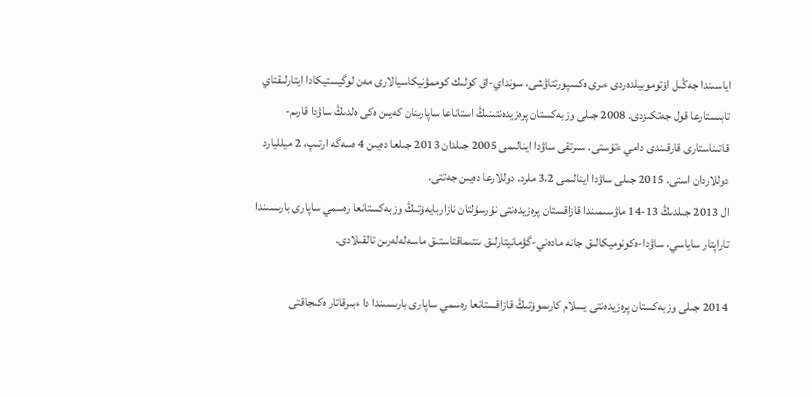اياسىندا جەڭىل اۆتوموبيلدەردى ءىرى ەكسپورتتاۋشى، سونداي-اق كولىك كوممۋنيكاسيالارى مەن لوگيستيكادا ايتارلىقتاي تابىستارعا قول جەتكىزدى. 2008 جىلى وزبەكستان پرەزيدەنتىنىڭ استاناعا ساپارىنان كەيىن ەكى ەلدىڭ ساۋدا قارىم-قاتىناستارى قارقىندى دامي ءتۇستى. سىرتقى ساۋدا اينالىمى 2005 جىلدان 2013 جىلعا دەيىن 4 ەسەگە ارتىپ، 2 ميلليارد دوللاردان استى. 2015 جىلى ساۋدا اينالىمى 3،2 ملرد. دوللارعا دەيىن جەتتى.
ال 2013 جىلدىڭ 13-14 ماۋسىمىندا قازاقستان پرەزيدەنتى نۇرسۇلتان نازاربايەۆتىڭ وزبەكستانعا رەسمي ساپارى بارىسىندا تاراپتار ساياسي، ساۋدا-ەكونوميكالىق جانە مادەني-گۋمانيتارلىق ىنتىماقتاستىق ماسەلەلەرىن تالقىلادى.

2014 جىلى وزبەكستان پرەزيدەنتى يسلام كارىموۆتىڭ قازاقستانعا رەسمي ساپارى بارىسىندا دا ءبىرقاتار ەكىجاقتى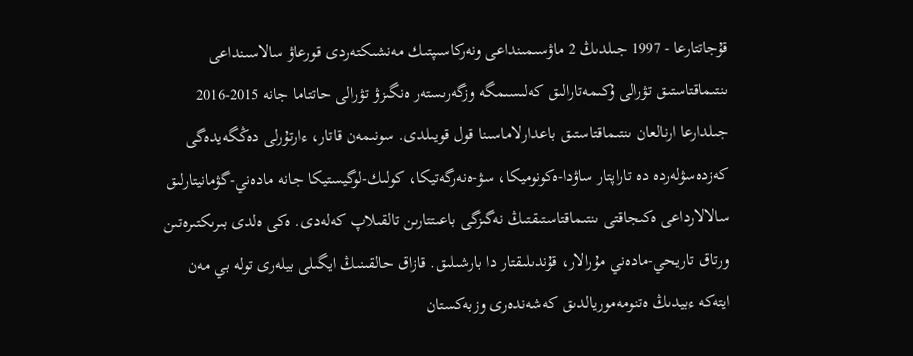قۇجاتتارعا - 1997 جىلدىڭ 2 ماۋسىمىنداعى ونەركاسىپتىك مەنشىكتەردى قورعاۋ سالاسىنداعى ىنتىماقتاستىق تۋرالى ۇكىمەتارالىق كەلىسىمگە وزگەرىستەر ەنگىزۋ تۋرالى حاتتاما جانە 2015-2016 جىلدارعا ارنالعان ىنتىماقتاستىق باعدارلاماسىنا قول قويىلدى. سونىمەن قاتار، ءارتۇرلى دەڭگەيدەگى كەزدەسۋلەردە دە تاراپتار ساۋدا-ەكونوميكا، سۋ-ەنەرگەتيكا، كولىك-لوگيستيكا جانە مادەني-گۋمانيتارلىق سالالارداعى ەكىجاقتى ىنتىماقتاستىقتىڭ نەگىزگى باعىتتارىن تالقىلاپ كەلەدى. ەكى ەلدى بىرىكتىرەتىن ورتاق تاريحي-مادەني مۇرالار، قۇندىلىقتار دا بارشىلىق. قازاق حالقىنىڭ ايگىلى بيلەرى تولە بي مەن ايتەكە ءبيدىڭ ەتنومەموريالدىق كەشەندەرى وزبەكستان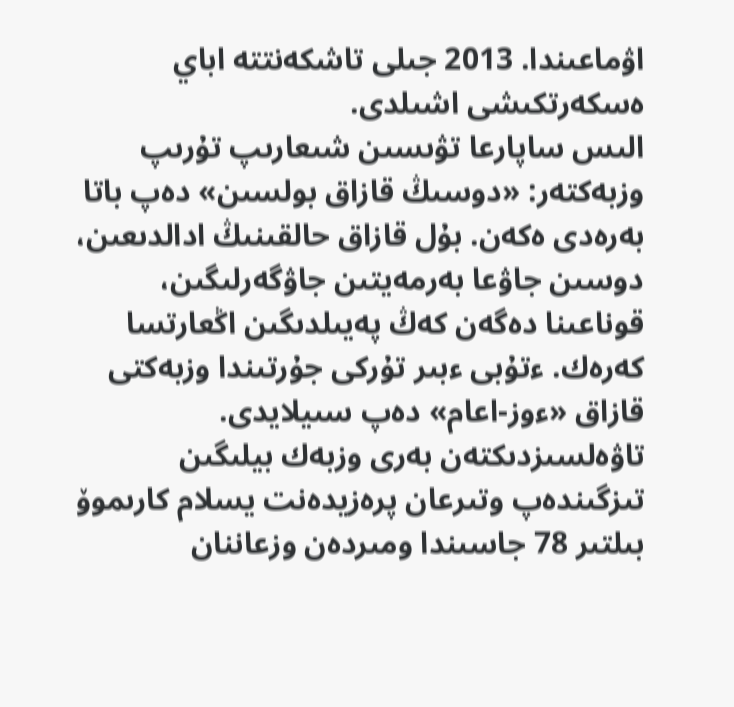اۋماعىندا. 2013 جىلى تاشكەنتتە اباي ەسكەرتكىشى اشىلدى.
الىس ساپارعا تۋىسىن شىعارىپ تۇرىپ وزبەكتەر: «دوسىڭ قازاق بولسىن» دەپ باتا بەرەدى ەكەن. بۇل قازاق حالقىنىڭ ادالدىعىن، دوسىن جاۋعا بەرمەيتىن جاۋگەرلىگىن، قوناعىنا دەگەن كەڭ پەيىلدىگىن اڭعارتسا كەرەك. ءتۇبى ءبىر تۇركى جۇرتىندا وزبەكتى قازاق «ءوز-اعام» دەپ سىيلايدى.
تاۋەلسىزدىكتەن بەرى وزبەك بيلىگىن تىزگىندەپ وتىرعان پرەزيدەنت يسلام كارىموۆ بىلتىر 78 جاسىندا ومىردەن وزعاننان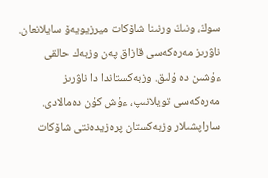سوڭ، ونىڭ ورنىنا شاۆكات ميرزيويەۆ سايلانعان. ناۋرىز مەرەكەسى قازاق پەن وزبەك حالقى ءۇشىن دە ۇلىق. وزبەكستاندا دا ناۋرىز مەرەكەسى تويلانىپ، ءۇش كۇن دەمالادى.
ساراپشىلار وزبەكستان پرەزيدەنتى شاۆكات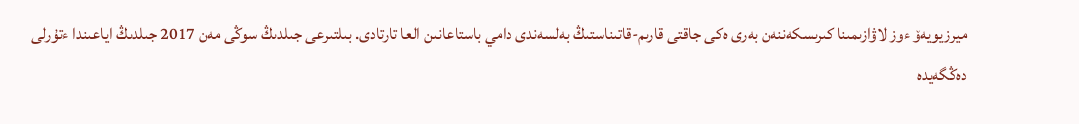ميرزيويەۆ ءوز لاۋازىمىنا كىرىسكەننەن بەرى ەكى جاقتى قارىم-قاتىناستىڭ بەلسەندى دامي باستاعانىن العا تارتادى. بىلتىرعى جىلدىڭ سوڭى مەن 2017 جىلدىڭ اياعىندا ءتۇرلى دەڭگەيدە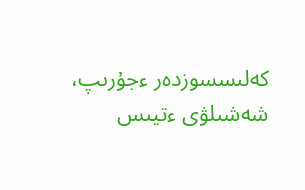كەلىسسوزدەر ءجۇرىپ، شەشىلۋى ءتيىس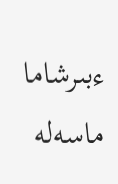ءبىرشاما ماسەلە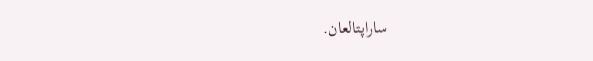ساراپتالعان.